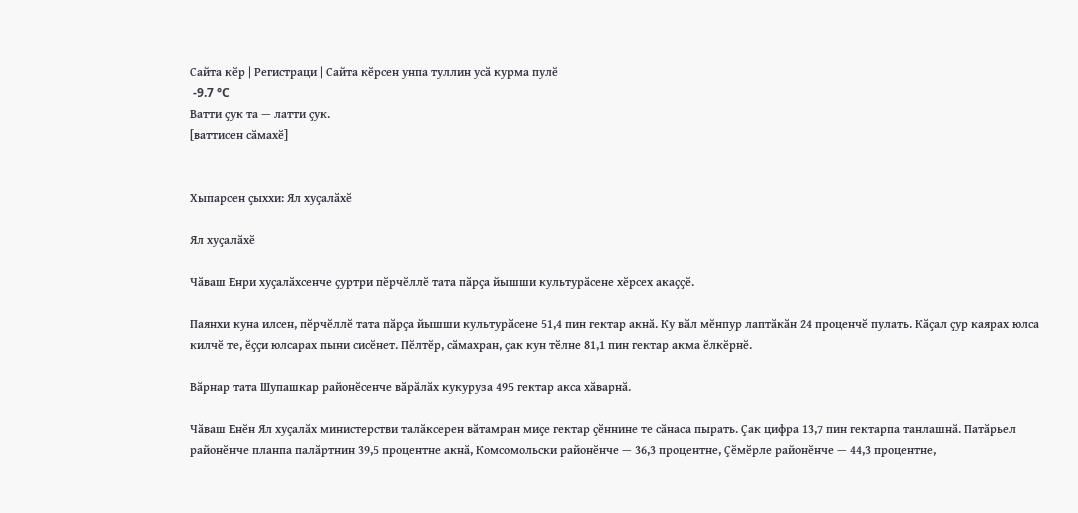Сайта кӗр | Регистраци | Сайта кӗрсен унпа туллин усӑ курма пулӗ
 -9.7 °C
Ватти ҫук та — латти ҫук.
[ваттисен сӑмахӗ]


Хыпарсен ҫыххи: Ял хуҫалӑхӗ

Ял хуҫалӑхӗ

Чӑваш Енри хуҫалӑхсенче ҫуртри пӗрчӗллӗ тата пӑрҫа йышши культурӑсене хӗрсех акаҫҫӗ.

Паянхи куна илсен, пӗрчӗллӗ тата пӑрҫа йышши культурӑсене 51,4 пин гектар акнӑ. Ку вӑл мӗнпур лаптӑкӑн 24 проценчӗ пулать. Кӑҫал ҫур каярах юлса килчӗ те, ӗҫҫи юлсарах пыни сисӗнет. Пӗлтӗр, сӑмахран, ҫак кун тӗлне 81,1 пин гектар акма ӗлкӗрнӗ.

Вӑрнар тата Шупашкар районӗсенче вӑрӑлӑх кукуруза 495 гектар акса хӑварнӑ.

Чӑваш Енӗн Ял хуҫалӑх министерстви талӑксерен вӑтамран миҫе гектар ҫӗннине те сӑнаса пырать. Ҫак цифра 13,7 пин гектарпа танлашнӑ. Патӑрьел районӗнче планпа палӑртнин 39,5 процентне акнӑ, Комсомольски районӗнче — 36,3 процентне, Ҫӗмӗрле районӗнче — 44,3 процентне,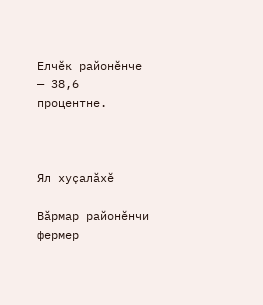Елчӗк районӗнче — 38,6 процентне.



Ял хуҫалӑхӗ

Вӑрмар районӗнчи фермер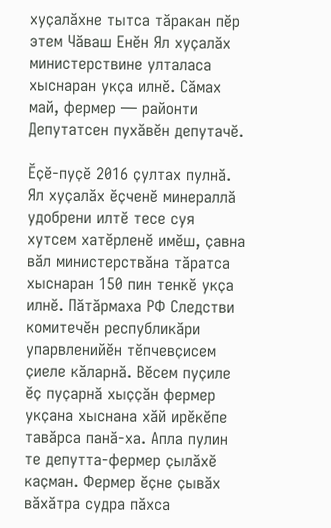хуҫалӑхне тытса тӑракан пӗр этем Чӑваш Енӗн Ял хуҫалӑх министерствине улталаса хыснаран укҫа илнӗ. Сӑмах май, фермер — районти Депутатсен пухӑвӗн депутачӗ.

Ӗҫӗ-пуҫӗ 2016 ҫултах пулнӑ. Ял хуҫалӑх ӗҫченӗ минераллӑ удобрени илтӗ тесе суя хутсем хатӗрленӗ имӗш, ҫавна вӑл министерствӑна тӑратса хыснаран 150 пин тенкӗ укҫа илнӗ. Пӑтӑрмаха РФ Следстви комитечӗн республикӑри упарвленийӗн тӗпчевҫисем ҫиеле кӑларнӑ. Вӗсем пуҫиле ӗҫ пуҫарнӑ хыҫҫӑн фермер укҫана хыснана хӑй ирӗкӗпе тавӑрса панӑ-ха. Апла пулин те депутта-фермер ҫылӑхӗ каҫман. Фермер ӗҫне ҫывӑх вӑхӑтра судра пӑхса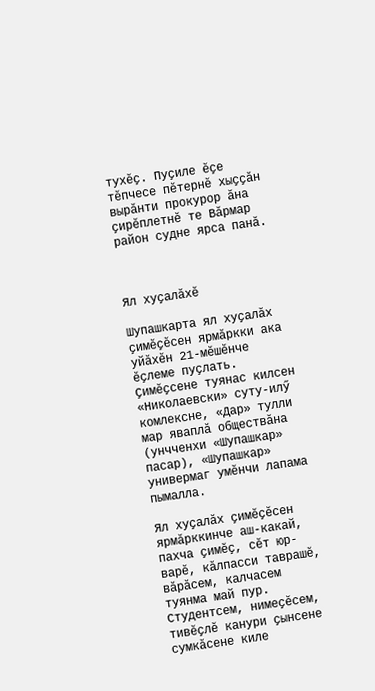тухӗҫ. Пуҫиле ӗҫе тӗпчесе пӗтернӗ хыҫҫӑн вырӑнти прокурор ӑна ҫирӗплетнӗ те Вӑрмар район судне ярса панӑ.



Ял хуҫалӑхӗ

Шупашкарта ял хуҫалӑх ҫимӗҫӗсен ярмӑркки ака уйӑхӗн 21-мӗшӗнче ӗҫлеме пуҫлать. Ҫимӗҫсене туянас килсен «Николаевски» суту-илӳ комлексне, «Дар» тулли мар яваплӑ обществӑна (унчченхи «Шупашкар» пасар), «Шупашкар» универмаг умӗнчи лапама пымалла.

Ял хуҫалӑх ҫимӗҫӗсен ярмӑрккинче аш-какай, пахча ҫимӗҫ, сӗт юр-варӗ, кӑлпасси таврашӗ, вӑрӑсем, калчасем туянма май пур. Студентсем, нимеҫӗсем, тивӗҫлӗ канури ҫынсене сумкӑсене киле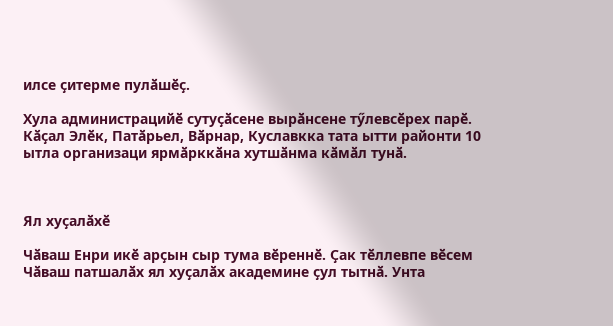илсе ҫитерме пулӑшӗҫ.

Хула администрацийӗ сутуҫӑсене вырӑнсене тӳлевсӗрех парӗ. Кӑҫал Элӗк, Патӑрьел, Вӑрнар, Куславкка тата ытти районти 10 ытла организаци ярмӑрккӑна хутшӑнма кӑмӑл тунӑ.



Ял хуҫалӑхӗ

Чӑваш Енри икӗ арҫын сыр тума вӗреннӗ. Ҫак тӗллевпе вӗсем Чӑваш патшалӑх ял хуҫалӑх академине ҫул тытнӑ. Унта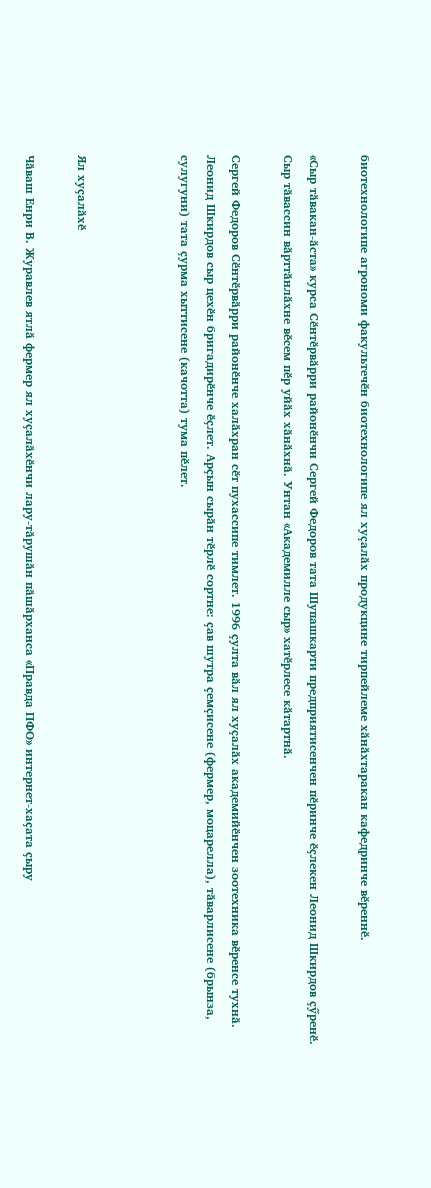биотехнологипе агрономи факультечӗн биотехнологипе ял хуҫалӑх продукцине тирпейлеме хӑнӑхтаракан кафедринче вӗреннӗ.

«Сыр тӑвакан-ӑста» курса Сӗнтӗрвӑрри районӗнчи Сергей Федоров тата Шупашкарти предприятисенчен пӗринче ӗҫлекен Леонид Шкирдов ҫӳренӗ. Сыр тӑвассин вӑрттӑнлӑхне вӗсем пӗр уйӑх хӑнӑхнӑ. Унтан «Академилле сыр» хатӗрлесе кӑтартнӑ.

Сергей Федоров Сӗнтӗрвӑрри районӗнче халӑхран сӗт пухассипе тимлет. 1996 ҫулта вӑл ял хуҫалӑх академийӗнчен зоотехника вӗренсе тухнӑ. Леонид Шкирдов сыр цехӗн бригадирӗнче ӗҫлет. Арҫын сырӑн тӗрлӗ сортне: ҫав шутра ҫемҫисене (фермер, моцарелла), тӑварлисене (брынза, сулугуни) тата ҫурма хыттисене (качотта) тума пӗлет.



Ял хуҫалӑхӗ

Чӑваш Енри В. Журавлев ятлӑ фермер ял хуҫалӑхӗнчи лару-тӑрушӑн пӑшӑрханса «Правда ПФО» интернет-хаҫата ҫыру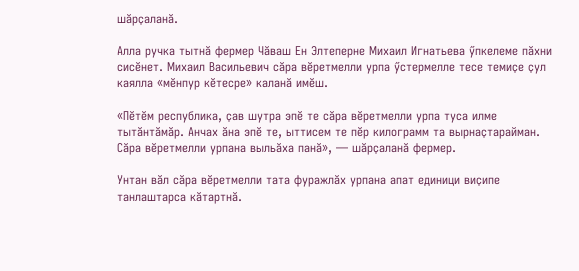шӑрҫаланӑ.

Алла ручка тытнӑ фермер Чӑваш Ен Элтеперне Михаил Игнатьева ӳпкелеме пӑхни сисӗнет. Михаил Васильевич сӑра вӗретмелли урпа ӳстермелле тесе темиҫе ҫул каялла «мӗнпур кӗтесре» каланӑ имӗш.

«Пӗтӗм республика, ҫав шутра эпӗ те сӑра вӗретмелли урпа туса илме тытӑнтӑмӑр. Анчах ӑна эпӗ те, ыттисем те пӗр килограмм та вырнаҫтарайман. Сӑра вӗретмелли урпана выльӑха панӑ», — шӑрҫаланӑ фермер.

Унтан вӑл сӑра вӗретмелли тата фуражлӑх урпана апат единици виҫипе танлаштарса кӑтартнӑ.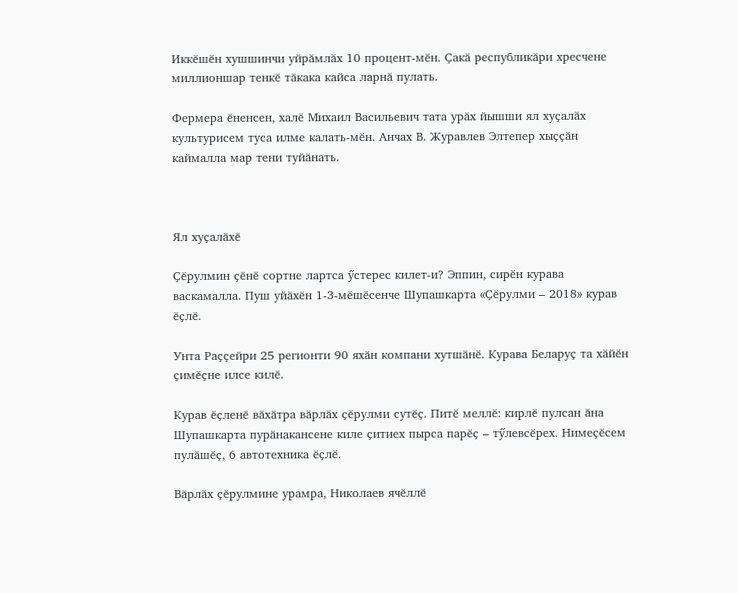Иккӗшӗн хушшинчи уйрӑмлӑх 10 процент-мӗн. Ҫакӑ республикӑри хресчене миллионшар тенкӗ тӑкака кайса ларнӑ пулать.

Фермера ӗненсен, халӗ Михаил Васильевич тата урӑх йышши ял хуҫалӑх культурисем туса илме калать-мӗн. Анчах В. Журавлев Элтепер хыҫҫӑн каймалла мар тени туйӑнать.



Ял хуҫалӑхӗ

Ҫӗрулмин ҫӗнӗ сортне лартса ӳстерес килет-и? Эппин, сирӗн курава васкамалла. Пуш уйӑхӗн 1-3-мӗшӗсенче Шупашкарта «Ҫӗрулми – 2018» курав ӗҫлӗ.

Унта Раҫҫейри 25 регионти 90 яхӑн компани хутшӑнӗ. Курава Беларуҫ та хӑйӗн ҫимӗҫне илсе килӗ.

Курав ӗҫленӗ вӑхӑтра вӑрлӑх ҫӗрулми сутӗҫ. Питӗ меллӗ: кирлӗ пулсан ӑна Шупашкарта пурӑнакансене киле ҫитиех пырса парӗҫ – тӳлевсӗрех. Нимеҫӗсем пулӑшӗҫ, 6 автотехника ӗҫлӗ.

Вӑрлӑх ҫӗрулмине урамра, Николаев ячӗллӗ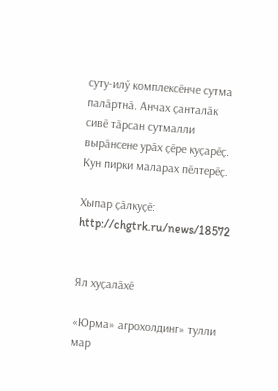суту-илӳ комплексӗнче сутма палӑртнӑ. Анчах ҫанталӑк сивӗ тӑрсан сутмалли вырӑнсене урӑх ҫӗре куҫарӗҫ. Кун пирки маларах пӗлтерӗҫ.

Хыпар ҫӑлкуҫӗ: http://chgtrk.ru/news/18572


Ял хуҫалӑхӗ

«Юрма» агрохолдинг» тулли мар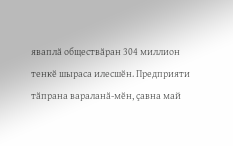яваплӑ обществӑран 304 миллион тенкӗ шыраса илесшӗн. Предприяти тӑпрана вараланӑ-мӗн, ҫавна май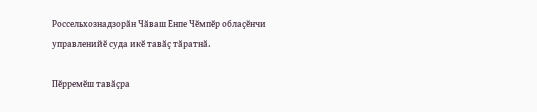Россельхознадзорӑн Чӑваш Енпе Чӗмпӗр облаҫӗнчи управленийӗ суда икӗ тавӑҫ тӑратнӑ.

Пӗрремӗш тавӑҫра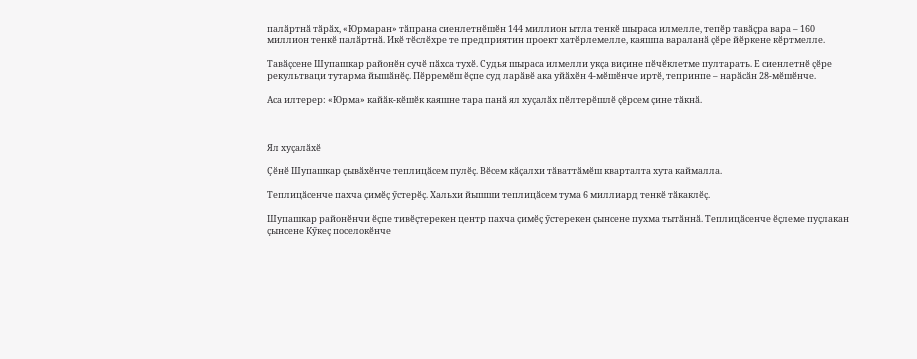палӑртнӑ тӑрӑх, «Юрмаран» тӑпрана сиенлетнӗшӗн 144 миллион ытла тенкӗ шыраса илмелле, тепӗр тавӑҫра вара – 160 миллион тенкӗ палӑртнӑ. Икӗ тӗслӗхре те предприятин проект хатӗрлемелле, каяшпа вараланӑ ҫӗре йӗркене кӗртмелле.

Тавӑҫсене Шупашкар районӗн сучӗ пӑхса тухӗ. Судья шыраса илмелли укҫа виҫине пӗчӗклетме пултарать. Е сиенлетнӗ ҫӗре рекультваци тутарма йышӑнӗҫ. Пӗрремӗш ӗҫпе суд ларӑвӗ ака уйӑхӗн 4-мӗшӗнче иртӗ, тепринпе – нарӑсӑн 28-мӗшӗнче.

Аса илтерер: «Юрма» кайӑк-кӗшӗк каяшне тара панӑ ял хуҫалӑх пӗлтерӗшлӗ ҫӗрсем ҫине тӑкнӑ.



Ял хуҫалӑхӗ

Ҫӗнӗ Шупашкар ҫывӑхӗнче теплицӑсем пулӗҫ. Вӗсем кӑҫалхи тӑваттӑмӗш кварталта хута каймалла.

Теплицӑсенче пахча ҫимӗҫ ӳстерӗҫ. Хальхи йышши теплицӑсем тума 6 миллиард тенкӗ тӑкаклӗҫ.

Шупашкар районӗнчи ӗҫпе тивӗҫтерекен центр пахча ҫимӗҫ ӳстерекен ҫынсене пухма тытӑннӑ. Теплицӑсенче ӗҫлеме пуҫлакан ҫынсене Кӳкеҫ поселокӗнче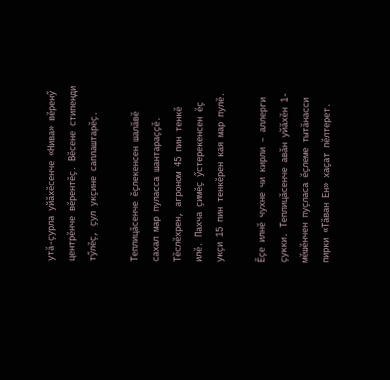утӑ-ҫурла уйӑхӗсенче «Нива» вӗренӳ центрӗнче вӗрентӗҫ. Вӗсене стипенди тӳлӗҫ, ҫул укҫине саплаштарӗҫ.

Теплицӑсенче ӗҫлекенсен шалӑвӗ сахал мар пуласса шантараҫҫӗ. Тӗслӗхрен, агроном 45 пин тенкӗ илӗ. Пахча ҫимӗҫ ӳстерекенсен ӗҫ укҫи 15 пин тенкӗрен кая мар пулӗ.

Ӗҫе илнӗ чухне чи кирли – аллерги ҫукки. Теплицӑсенче авӑн уйӑхӗн 1-мӗшӗнчен пуҫласа ӗҫлеме тытӑнасси пирки «Тӑван Ен» хаҫат пӗлтерет.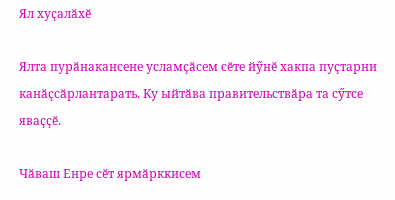Ял хуҫалӑхӗ

Ялта пурӑнакансене усламҫӑсем сӗте йӳнӗ хакпа пуҫтарни канӑҫсӑрлантарать. Ку ыйтӑва правительствӑра та сӳтсе яваҫҫӗ.

Чӑваш Енре сӗт ярмӑрккисем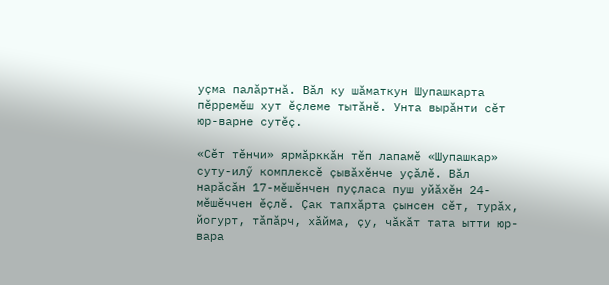уҫма палӑртнӑ. Вӑл ку шӑматкун Шупашкарта пӗрремӗш хут ӗҫлеме тытӑнӗ. Унта вырӑнти сӗт юр-варне сутӗҫ.

«Сӗт тӗнчи» ярмӑрккӑн тӗп лапамӗ «Шупашкар» суту-илӳ комплексӗ ҫывӑхӗнче уҫӑлӗ. Вӑл нарӑсӑн 17-мӗшӗнчен пуҫласа пуш уйӑхӗн 24-мӗшӗччен ӗҫлӗ. Ҫак тапхӑрта ҫынсен сӗт, турӑх, йогурт, тӑпӑрч, хӑйма, ҫу, чӑкӑт тата ытти юр-вара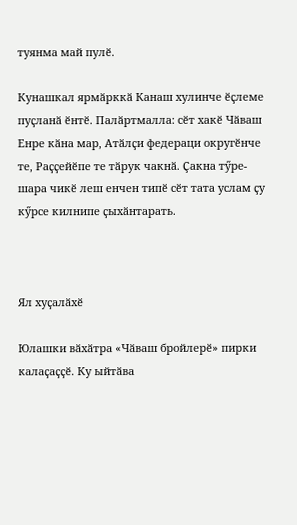туянма май пулӗ.

Кунашкал ярмӑрккӑ Канаш хулинче ӗҫлеме пуҫланӑ ӗнтӗ. Палӑртмалла: сӗт хакӗ Чӑваш Енре кӑна мар, Атӑлҫи федераци округӗнче те, Раҫҫейӗпе те тӑрук чакнӑ. Ҫакна тӳре-шара чикӗ леш енчен типӗ сӗт тата услам ҫу кӳрсе килнипе ҫыхӑнтарать.



Ял хуҫалӑхӗ

Юлашки вӑхӑтра «Чӑваш бройлерӗ» пирки калаҫаҫҫӗ. Ку ыйтӑва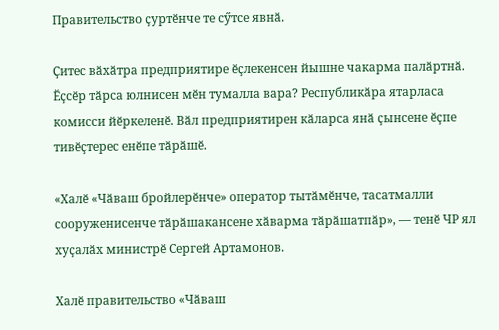Правительство ҫуртӗнче те сӳтсе явнӑ.

Ҫитес вӑхӑтра предприятире ӗҫлекенсен йышне чакарма палӑртнӑ. Ӗҫсӗр тӑрса юлнисен мӗн тумалла вара? Республикӑра ятарласа комисси йӗркеленӗ. Вӑл предприятирен кӑларса янӑ ҫынсене ӗҫпе тивӗҫтерес енӗпе тӑрӑшӗ.

«Халӗ «Чӑваш бройлерӗнче» оператор тытӑмӗнче, тасатмалли сооруженисенче тӑрӑшакансене хӑварма тӑрӑшатпӑр», — тенӗ ЧР ял хуҫалӑх министрӗ Сергей Артамонов.

Халӗ правительство «Чӑваш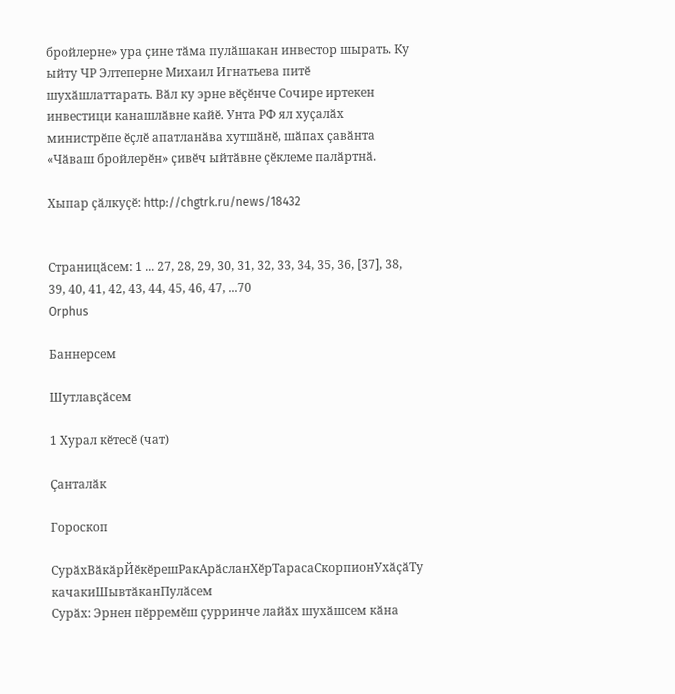бройлерне» ура ҫине тӑма пулӑшакан инвестор шырать. Ку ыйту ЧР Элтеперне Михаил Игнатьева питӗ шухӑшлаттарать. Вӑл ку эрне вӗҫӗнче Сочире иртекен инвестици канашлӑвне кайӗ. Унта РФ ял хуҫалӑх министрӗпе ӗҫлӗ апатланӑва хутшӑнӗ, шӑпах ҫавӑнта «Чӑваш бройлерӗн» ҫивӗч ыйтӑвне ҫӗклеме палӑртнӑ.

Хыпар ҫӑлкуҫӗ: http://chgtrk.ru/news/18432


Страницӑсем: 1 ... 27, 28, 29, 30, 31, 32, 33, 34, 35, 36, [37], 38, 39, 40, 41, 42, 43, 44, 45, 46, 47, ...70
Orphus

Баннерсем

Шутлавҫӑсем

1 Хурал кӗтесӗ (чат)

Ҫанталӑк

Гороскоп

СурӑхВӑкӑрЙӗкӗрешРакАрӑсланХӗрТарасаСкорпионУхӑҫӑТу качакиШывтӑканПулӑсем
Сурӑх: Эрнен пӗрремӗш ҫурринче лайӑх шухӑшсем кӑна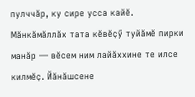пулччӑр, ку сире усса кайӗ. Мӑнкӑмӑллӑх тата кӗвӗҫӳ туйӑмӗ пирки манӑр — вӗсем ним лайӑххине те илсе килмӗҫ. Йӑнӑшсене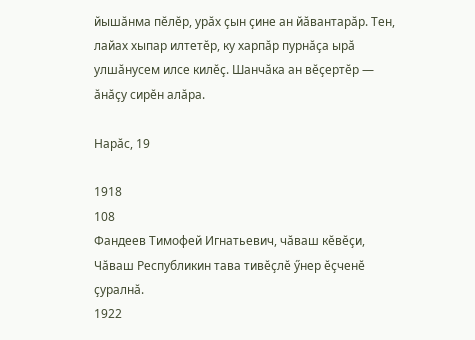йышӑнма пӗлӗр, урӑх ҫын ҫине ан йӑвантарӑр. Тен, лайах хыпар илтетӗр, ку харпӑр пурнӑҫа ырӑ улшӑнусем илсе килӗҫ. Шанчӑка ан вӗҫертӗр — ӑнӑҫу сирӗн алӑра.

Нарӑс, 19

1918
108
Фандеев Тимофей Игнатьевич, чӑваш кӗвӗҫи, Чӑваш Республикин тава тивӗҫлӗ ӳнер ӗҫченӗ ҫуралнӑ.
1922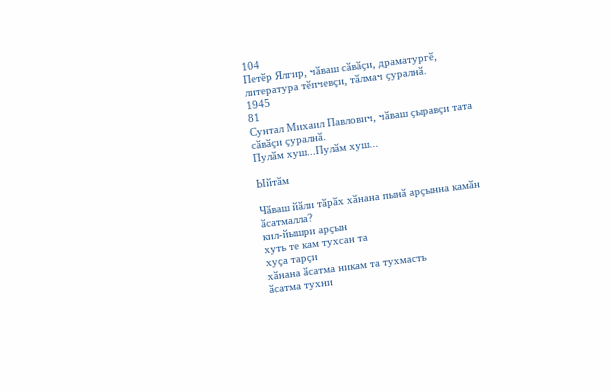104
Петӗр Ялгир, чӑваш сӑвӑҫи, драматургӗ, литература тӗпчевҫи, тӑлмач ҫуралнӑ.
1945
81
Сунтал Михаил Павлович, чӑваш ҫыравҫи тата сӑвӑҫи ҫуралнӑ.
Пулӑм хуш...Пулӑм хуш...

Ыйтӑм

Чӑваш йӑли тӑрӑх хӑнана пынӑ арҫынна камӑн ӑсатмалла?
кил-йышри арҫын
хуть те кам тухсан та
хуҫа тарҫи
хӑнана ӑсатма никам та тухмасть
ӑсатма тухни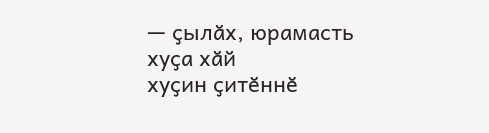— ҫылӑх, юрамасть
хуҫа хӑй
хуҫин ҫитӗннӗ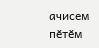ачисем
пӗтӗм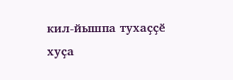кил-йышпа тухаҫҫӗ
хуҫа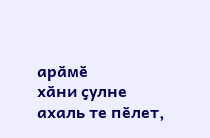арӑмӗ
хӑни ҫулне ахаль те пӗлет,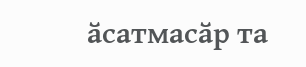ӑсатмасӑр та